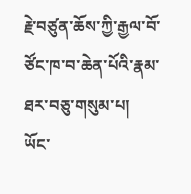རྗེ་བཙུན་ཆོས་ཀྱི་རྒྱལ་བོ་ཙོང་ཁ་བ་ཆེན་པོའི་རྣམ་ཐར་བཅུ་གསུམ་པ།
ཡོང་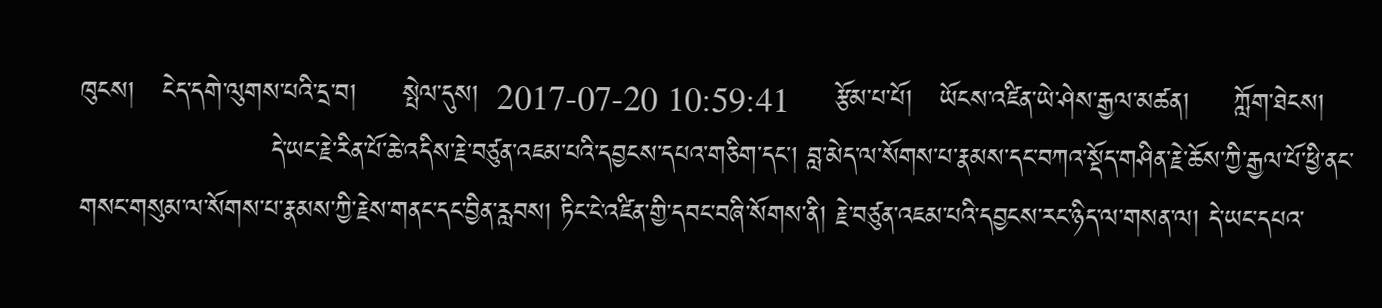ཁུངས།   ངེད་དགེ་ལུགས་པའི་དྲ་བ།     སྤེལ་དུས།  2017-07-20 10:59:41     རྩོམ་པ་པོ།   ཡོངས་འཛིན་ཡེ་ཤེས་རྒྱལ་མཚན།     ཀློག་ཐེངས།
                     དེ་ཡང་རྗེ་རིན་པོ་ཆེ་འདིས་རྗེ་བཙུན་འཇམ་པའི་དབྱངས་དཔའ་གཅིག་དང་། བླ་མེད་ལ་སོགས་པ་རྣམས་དང་བཀའ་སྡོད་གཤིན་རྗེ་ཆོས་ཀྱི་རྒྱལ་པོ་ཕྱི་ནང་གསང་གསུམ་ལ་སོགས་པ་རྣམས་ཀྱི་རྗེས་གནང་དང་བྱིན་རླབས། ཏིང་ངེ་འཛིན་གྱི་དབང་བཞི་སོགས་ནི། རྗེ་བཙུན་འཇམ་པའི་དབྱངས་རང་ཉིད་ལ་གསན་ལ། དེ་ཡང་དཔའ་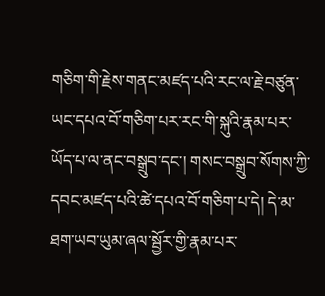གཅིག་གི་རྗེས་གནང་མཛད་པའི་རང་ལ་རྗེ་བཙུན་ཡང་དཔའ་བོ་གཅིག་པར་རང་གི་སྐུའི་རྣམ་པར་ཡོད་པ་ལ་ནང་བསྒྲུབ་དང་། གསང་བསྒྲུབ་སོགས་ཀྱི་དབང་མཛད་པའི་ཚེ་དཔའ་བོ་གཅིག་པ་དེ། དེ་མ་ཐག་ཡབ་ཡུམ་ཞལ་སྦྱོར་གྱི་རྣམ་པར་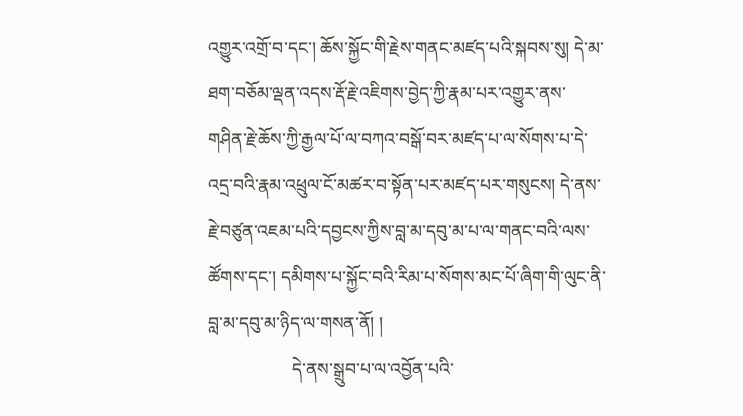འགྱུར་འགྲོ་བ་དང་། ཆོས་སྐྱོང་གི་རྗེས་གནང་མཛད་པའི་སྐབས་སུ། དེ་མ་ཐག་བཅོམ་ལྡན་འདས་རྡོ་རྗེ་འཇིགས་བྱེད་ཀྱི་རྣམ་པར་འགྱུར་ནས་གཤིན་རྗེ་ཆོས་ཀྱི་རྒྱལ་པོ་ལ་བཀའ་བསྒོ་བར་མཛད་པ་ལ་སོགས་པ་དེ་འདྲ་བའི་རྣམ་འཕྲུལ་ངོ་མཚར་བ་སྟོན་པར་མཛད་པར་གསུངས། དེ་ནས་རྗེ་བཙུན་འཇམ་པའི་དབྱངས་ཀྱིས་བླ་མ་དབུ་མ་པ་ལ་གནང་བའི་ལས་ཚོགས་དང་། དམིགས་པ་སྐྱོང་བའི་རིམ་པ་སོགས་མང་པོ་ཞིག་གི་ལུང་ནི་བླ་མ་དབུ་མ་ཉིད་ལ་གསན་ནོ། །
                   དེ་ནས་སྒྲུབ་པ་ལ་འབྱོན་པའི་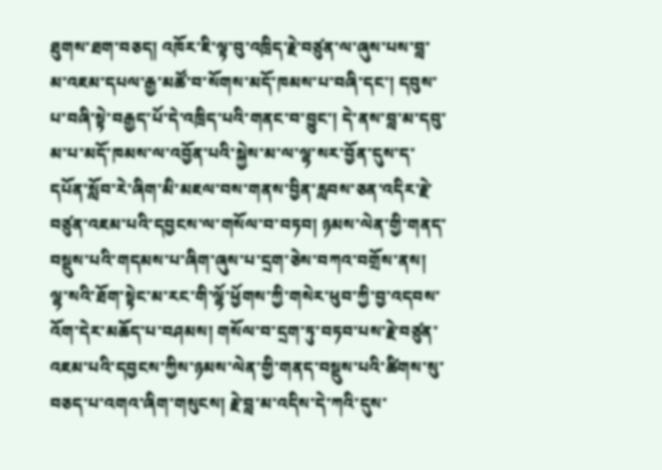ཐུགས་ཐག་བཅད། འཁོར་ཇི་ལྟ་བུ་འཁྲིད་རྗེ་བཙུན་ལ་ཞུས་པས་བླ་མ་འཇམ་དཔལ་རྒྱ་མཚོ་བ་སོགས་མདོ་ཁམས་པ་བཞི་དང་། དབུས་པ་བཞི་སྟེ་བརྒྱད་པོ་དེ་འཁྲིད་པའི་གནང་བ་བྱུང་། དེ་ནས་བླ་མ་དབུ་མ་པ་མདོ་ཁམས་ལ་འབྱོན་པའི་སྐྱེས་མ་ལ་ལྷ་སར་བྱོན་དུས་ད་དཔོན་སློབ་རེ་ཞིག་མི་མཇལ་བས་གནས་བྱིན་རླབས་ཅན་འདིར་རྗེ་བཙུན་འཇམ་པའི་དབྱངས་ལ་གསོལ་བ་བཏབ། ཉམས་ལེན་གྱི་གནད་བསྡུས་པའི་གདམས་པ་ཞིག་ཞུས་པ་དྲག་ཅེས་བཀའ་བགྲོས་ནས། ལྷ་སའི་ཐོག་སྟེང་མ་རང་གི་ལྷོ་ཕྱོགས་ཀྱི་གསེར་ཕུབ་ཀྱི་བྱ་འདབས་འོག་དེར་མཆོད་པ་བཤམས། གསོལ་བ་དྲག་ཏུ་བཏབ་པས་རྗེ་བཙུན་འཇམ་པའི་དབྱངས་ཀྱིས་ཉམས་ལེན་གྱི་གནད་བསྡུས་པའི་ཚིགས་སུ་བཅད་པ་འགའ་ཞིག་གསུངས། རྗེ་བླ་མ་འདིས་དེ་ཀའི་དུས་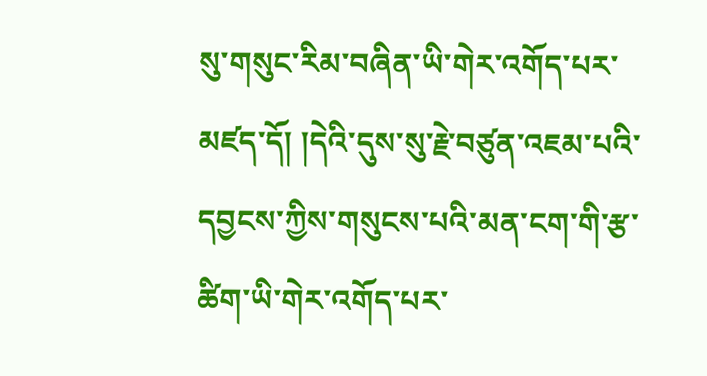སུ་གསུང་རིམ་བཞིན་ཡི་གེར་འགོད་པར་མཛད་དོ། །དེའི་དུས་སུ་རྗེ་བཙུན་འཇམ་པའི་དབྱངས་ཀྱིས་གསུངས་པའི་མན་ངག་གི་རྩ་ཚིག་ཡི་གེར་འགོད་པར་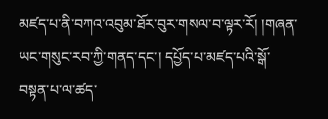མཛད་པ་ནི་བཀའ་འབུམ་ཐོར་བུར་གསལ་བ་ལྟར་རོ། །གཞན་ཡང་གསུང་རབ་ཀྱི་གནད་དང་། དཔྱོད་པ་མཛད་པའི་སྒོ་བསྟན་པ་ལ་ཚད་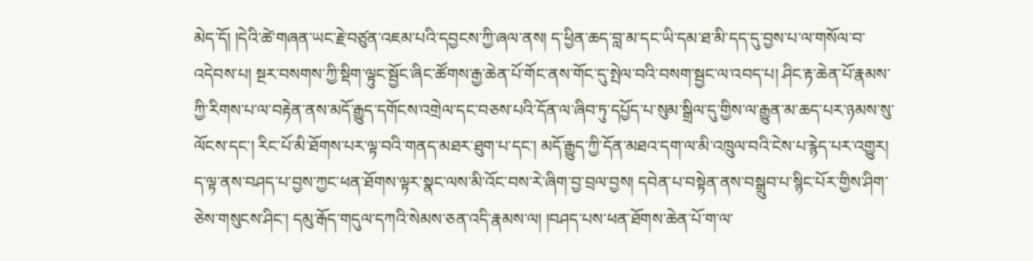མེད་དོ། །དེའི་ཚེ་གཞན་ཡང་རྗེ་བཙུན་འཇམ་པའི་དབྱངས་ཀྱི་ཞལ་ནས། ད་ཕྱིན་ཆད་བླ་མ་དང་ཡི་དམ་ཐ་མི་དད་དུ་བྱས་པ་ལ་གསོལ་བ་འདེབས་པ། སྔར་བསགས་ཀྱི་སྡིག་ལྟུང་སྦྱོང་ཞིང་ཚོགས་རྒྱ་ཆེན་པོ་གོང་ནས་གོང་དུ་སྤེལ་བའི་བསག་སྦྱང་ལ་འབད་པ། ཤིང་རྟ་ཆེན་པོ་རྣམས་ཀྱི་རིགས་པ་ལ་བརྟེན་ནས་མདོ་རྒྱུད་དགོངས་འགྲེལ་དང་བཅས་པའི་དོན་ལ་ཞིབ་ཏུ་དཔྱོད་པ་སུམ་སྒྲིལ་དུ་གྱིས་ལ་རྒྱུན་མ་ཆད་པར་ཉམས་སུ་ལོངས་དང་། རིང་པོ་མི་ཐོགས་པར་ལྟ་བའི་གནད་མཐར་ཐུག་པ་དང་། མདོ་རྒྱུད་ཀྱི་དོན་མཐའ་དག་ལ་མི་འཁྲུལ་བའི་ངེས་པ་རྙེད་པར་འགྱུར། ད་ལྟ་ནས་བཤད་པ་བྱས་ཀྱང་ཕན་ཐོགས་ལྟར་སྣང་ལས་མི་འོང་བས་རེ་ཞིག་བྱ་བྲལ་བྱས། དབེན་པ་བསྟེན་ནས་བསྒྲུབ་པ་སྙིང་པོར་གྱིས་ཤིག་ཅེས་གསུངས་ཤིང་། དམུ་རྒོད་གདུལ་དཀའི་སེམས་ཅན་འདི་རྣམས་ལ། །བཤད་པས་ཕན་ཐོགས་ཆེན་པོ་ག་ལ་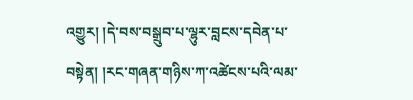འགྱུར། །དེ་བས་བསྒྲུབ་པ་ལྷུར་བླངས་དབེན་པ་བསྟེན། །རང་གཞན་གཉིས་ཀ་འཚེངས་པའི་ལམ་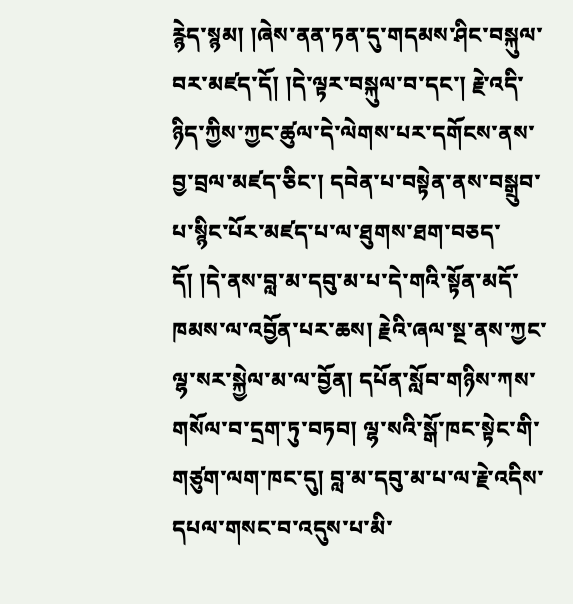རྙེད་སྙམ། །ཞེས་ནན་ཏན་དུ་གདམས་ཤིང་བསྐུལ་བར་མཛད་དོ། །དེ་ལྟར་བསྐུལ་བ་དང་། རྗེ་འདི་ཉིད་ཀྱིས་ཀྱང་ཚུལ་དེ་ལེགས་པར་དགོངས་ནས་བྱ་བྲལ་མཛད་ཅིང་། དབེན་པ་བསྟེན་ནས་བསྒྲུབ་པ་སྙིང་པོར་མཛད་པ་ལ་ཐུགས་ཐག་བཅད་དོ། །དེ་ནས་བླ་མ་དབུ་མ་པ་དེ་གའི་སྟོན་མདོ་ཁམས་ལ་འབྱོན་པར་ཆས། རྗེའི་ཞལ་སྔ་ནས་ཀྱང་ལྷ་སར་སྐྱེལ་མ་ལ་བྱོན། དཔོན་སློབ་གཉིས་ཀས་གསོལ་བ་དྲག་ཏུ་བཏབ། ལྷ་སའི་སྒོ་ཁང་སྟེང་གི་གཙུག་ལག་ཁང་དུ། བླ་མ་དབུ་མ་པ་ལ་རྗེ་འདིས་དཔལ་གསང་བ་འདུས་པ་མི་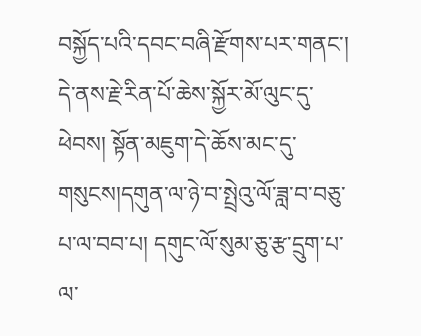བསྐྱོད་པའི་དབང་བཞི་རྫོགས་པར་གནང་། དེ་ནས་རྗེ་རིན་པོ་ཆེས་སྐྱོར་མོ་ལུང་དུ་ཕེབས། སྟོན་མཇུག་དེ་ཆོས་མང་དུ་གསུངས།དགུན་ལ་ཉེ་བ་སྤྲེའུ་ལོ་ཟླ་བ་བཅུ་པ་ལ་བབ་པ། དགུང་ལོ་སུམ་ཅུ་རྩ་དྲུག་པ་ལ་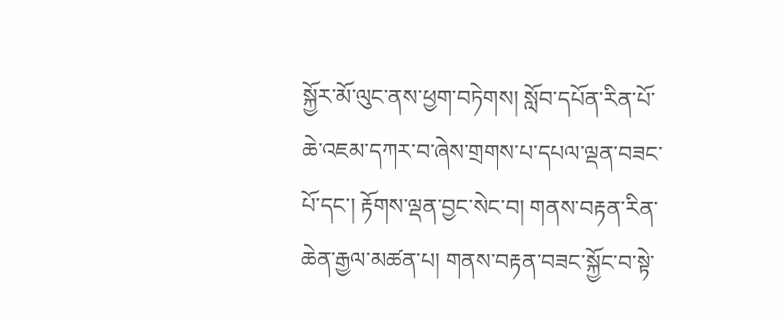སྐྱོར་མོ་ལུང་ནས་ཕྱག་བཏེགས། སློབ་དཔོན་རིན་པོ་ཆེ་འཇམ་དཀར་བ་ཞེས་གྲགས་པ་དཔལ་ལྡན་བཟང་པོ་དང་། རྟོགས་ལྡན་བྱང་སེང་བ། གནས་བརྟན་རིན་ཆེན་རྒྱལ་མཚན་པ། གནས་བརྟན་བཟང་སྐྱོང་བ་སྟེ་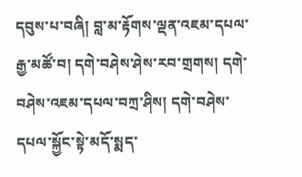དབུས་པ་བཞི། བླ་མ་རྟོགས་ལྡན་འཇམ་དཔལ་རྒྱ་མཚོ་བ། དགེ་བཤེས་ཤེས་རབ་གྲགས། དགེ་བཤེས་འཇམ་དཔལ་བཀྲ་ཤིས། དགེ་བཤེས་དཔལ་སྐྱོང་སྟེ་མདོ་སྨད་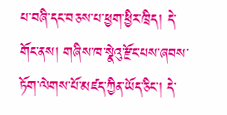པ་བཞི་དང་བཅས་པ་ཕྱག་ཕྱིར་ཁྲིད། དེ་གོང་ནས། གཞིས་ཁ་སྣེའུ་རྫོང་པས་ཞབས་ཏོག་ལེགས་པོ་མཛད་ཀྱིན་ཡོད་ཅིང་། དེ་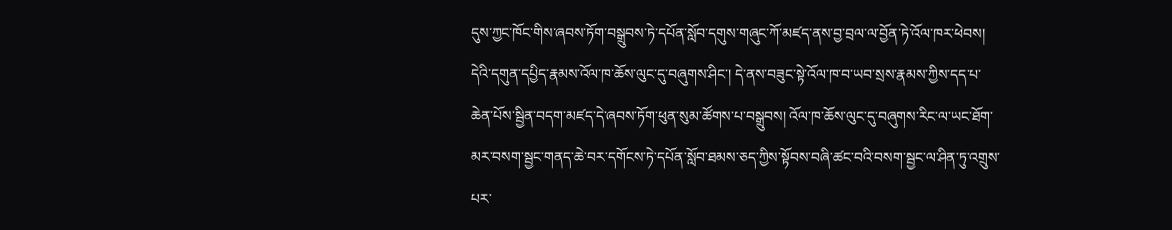དུས་ཀྱང་ཁོང་གིས་ཞབས་ཏོག་བསྒྲུབས་ཏེ་དཔོན་སློབ་དགུས་གཞུང་ཀོ་མཛད་ནས་བྱ་བྲལ་ལ་བྱོན་ཏེ་འོལ་ཁར་ཕེབས། དེའི་དགུན་དཔྱིད་རྣམས་འོལ་ཁ་ཆོས་ལུང་དུ་བཞུགས་ཤིང་། དེ་ནས་བཟུང་སྟེ་འོལ་ཁ་བ་ཡབ་སྲས་རྣམས་ཀྱིས་དད་པ་ཆེན་པོས་སྦྱིན་བདག་མཛད་དེ་ཞབས་ཏོག་ཕུན་སུམ་ཚོགས་པ་བསྒྲུབས། འོལ་ཁ་ཆོས་ལུང་དུ་བཞུགས་རིང་ལ་ཡང་ཐོག་མར་བསག་སྦྱང་གནད་ཆེ་བར་དགོངས་ཏེ་དཔོན་སློབ་ཐམས་ཅད་ཀྱིས་སྟོབས་བཞི་ཚང་བའི་བསག་སྦྱང་ལ་ཤིན་ཏུ་འགྲུས་པར་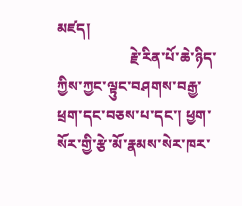མཛད།
                    རྗེ་རིན་པོ་ཆེ་ཉིད་ཀྱིས་ཀྱང་ལྟུང་བཤགས་བརྒྱ་ཕྲག་དང་བཅས་པ་དང་། ཕྱག་སོར་གྱི་རྩེ་མོ་རྣམས་སེར་ཁར་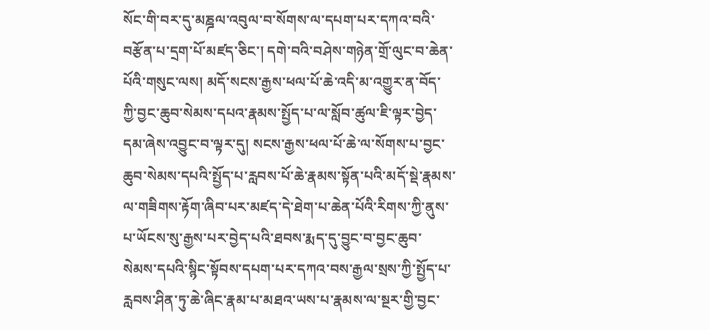སོང་གི་བར་དུ་མཎྜལ་འབུལ་བ་སོགས་ལ་དཔག་པར་དཀའ་བའི་བརྩོན་པ་དྲག་པོ་མཛད་ཅིང་། དགེ་བའི་བཤེས་གཉེན་གྲོ་ལུང་བ་ཆེན་པོའི་གསུང་ལས། མདོ་སངས་རྒྱས་ཕལ་པོ་ཆེ་འདི་མ་འགྱུར་ན་བོད་ཀྱི་བྱང་ཆུབ་སེམས་དཔའ་རྣམས་སྤྱོད་པ་ལ་སློབ་ཚུལ་ཇི་ལྟར་བྱེད་དམ་ཞེས་འབྱུང་བ་ལྟར་དུ། སངས་རྒྱས་ཕལ་པོ་ཆེ་ལ་སོགས་པ་བྱང་ཆུབ་སེམས་དཔའི་སྤྱོད་པ་རླབས་པོ་ཆེ་རྣམས་སྟོན་པའི་མདོ་སྡེ་རྣམས་ལ་གཟིགས་རྟོག་ཞིབ་པར་མཛད་དེ་ཐེག་པ་ཆེན་པོའི་རིགས་ཀྱི་ནུས་པ་ཡོངས་སུ་རྒྱས་པར་བྱེད་པའི་ཐབས་རྨད་དུ་བྱུང་བ་བྱང་ཆུབ་སེམས་དཔའི་སྙིང་སྟོབས་དཔག་པར་དཀའ་བས་རྒྱལ་སྲས་ཀྱི་སྤྱོད་པ་རླབས་ཤིན་ཏུ་ཆེ་ཞིང་རྣམ་པ་མཐའ་ཡས་པ་རྣམས་ལ་སྔར་གྱི་བྱང་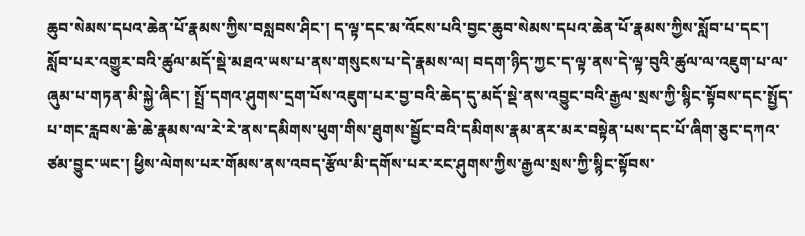ཆུབ་སེམས་དཔའ་ཆེན་པོ་རྣམས་ཀྱིས་བསླབས་ཤིང་། ད་ལྟ་དང་མ་འོངས་པའི་བྱང་ཆུབ་སེམས་དཔའ་ཆེན་པོ་རྣམས་ཀྱིས་སློབ་པ་དང་། སློབ་པར་འགྱུར་བའི་ཚུལ་མདོ་སྡེ་མཐའ་ཡས་པ་ནས་གསུངས་པ་དེ་རྣམས་ལ། བདག་ཉིད་ཀྱང་ད་ལྟ་ནས་དེ་ལྟ་བུའི་ཚུལ་ལ་འཇུག་པ་ལ་ཞུམ་པ་གཏན་མི་སྐྱེ་ཞིང་། སྤྲོ་དགའ་ཤུགས་དྲག་པོས་འཇུག་པར་བྱ་བའི་ཆེད་དུ་མདོ་སྡེ་ནས་འབྱུང་བའི་རྒྱལ་སྲས་ཀྱི་སྙིང་སྟོབས་དང་སྤྱོད་པ་གང་རླབས་ཆེ་ཆེ་རྣམས་ལ་རེ་རེ་ནས་དམིགས་ཕུག་གིས་ཐུགས་སྦྱོང་བའི་དམིགས་རྣམ་ནར་མར་བསྟེན་པས་དང་པོ་ཞིག་ཅུང་དཀའ་ཙམ་བྱུང་ཡང་། ཕྱིས་ལེགས་པར་གོམས་ནས་འབད་རྩོལ་མི་དགོས་པར་རང་ཤུགས་ཀྱིས་རྒྱལ་སྲས་ཀྱི་སྙིང་སྟོབས་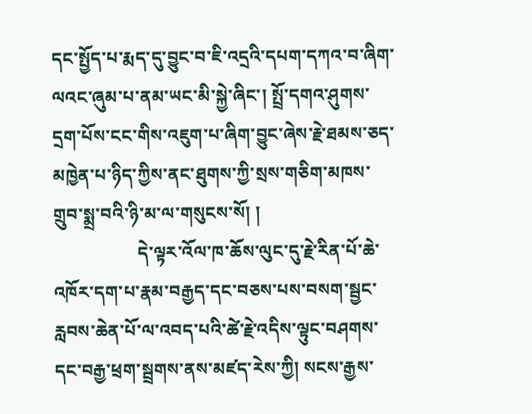དང་སྤྱོད་པ་རྨད་དུ་བྱུང་བ་ཇི་འདྲའི་དཔག་དཀའ་བ་ཞིག་ལའང་ཞུམ་པ་ནམ་ཡང་མི་སྐྱེ་ཞིང་། སྤྲོ་དགའ་ཤུགས་དྲག་པོས་ངང་གིས་འཇུག་པ་ཞིག་བྱུང་ཞེས་རྗེ་ཐམས་ཅད་མཁྱེན་པ་ཉིད་ཀྱིས་ནང་ཐུགས་ཀྱི་སྲས་གཅིག་མཁས་གྲུབ་སྨྲ་བའི་ཉི་མ་ལ་གསུངས་སོ། །
                   དེ་ལྟར་འོལ་ཁ་ཆོས་ལུང་དུ་རྗེ་རིན་པོ་ཆེ་འཁོར་དག་པ་རྣམ་བརྒྱད་དང་བཅས་པས་བསག་སྦྱང་རླབས་ཆེན་པོ་ལ་འབད་པའི་ཚེ་རྗེ་འདིས་ལྟུང་བཤགས་དང་བརྒྱ་ཕྲག་སྦྲགས་ནས་མཛད་རེས་ཀྱི། སངས་རྒྱས་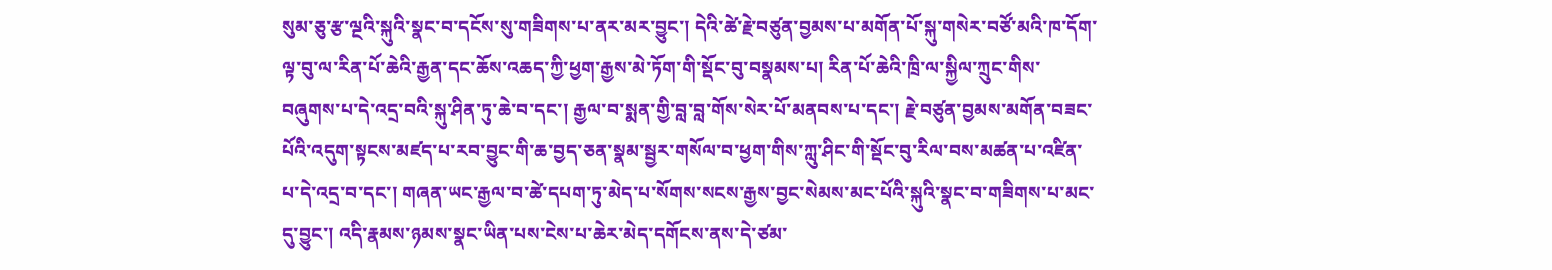སུམ་ཅུ་རྩ་ལྔའི་སྐུའི་སྣང་བ་དངོས་སུ་གཟིགས་པ་ནར་མར་བྱུང་། དེའི་ཚེ་རྗེ་བཙུན་བྱམས་པ་མགོན་པོ་སྐུ་གསེར་བཙོ་མའི་ཁ་དོག་ལྟ་བུ་ལ་རིན་པོ་ཆེའི་རྒྱན་དང་ཆོས་འཆད་ཀྱི་ཕྱག་རྒྱས་མེ་ཏོག་གི་སྡོང་བུ་བསྣམས་པ། རིན་པོ་ཆེའི་ཁྲི་ལ་སྐྱིལ་ཀྲུང་གིས་བཞུགས་པ་དེ་འདྲ་བའི་སྐུ་ཤིན་ཏུ་ཆེ་བ་དང་། རྒྱལ་བ་སྨན་གྱི་བླ་བླ་གོས་སེར་པོ་མནབས་པ་དང་། རྗེ་བཙུན་བྱམས་མགོན་བཟང་པོའི་འདུག་སྟངས་མཛད་པ་རབ་བྱུང་གི་ཆ་བྱད་ཅན་སྣམ་སྦྱར་གསོལ་བ་ཕྱག་གིས་ཀླུ་ཤིང་གི་སྡོང་བུ་རིལ་བས་མཚན་པ་འཛིན་པ་དེ་འདྲ་བ་དང་། གཞན་ཡང་རྒྱལ་བ་ཚེ་དཔག་ཏུ་མེད་པ་སོགས་སངས་རྒྱས་བྱང་སེམས་མང་པོའི་སྐུའི་སྣང་བ་གཟིགས་པ་མང་དུ་བྱུང་། འདི་རྣམས་ཉམས་སྣང་ཡིན་པས་ངེས་པ་ཆེར་མེད་དགོངས་ནས་དེ་ཙམ་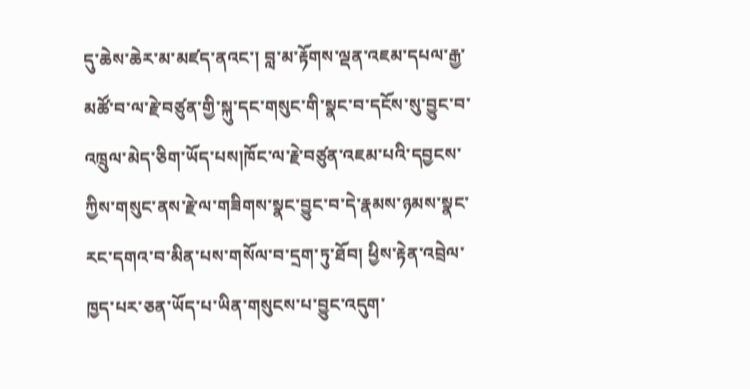དུ་ཆེས་ཆེར་མ་མཛད་ནའང་། བླ་མ་རྟོགས་ལྡན་འཇམ་དཔལ་རྒྱ་མཚོ་བ་ལ་རྗེ་བཙུན་གྱི་སྐུ་དང་གསུང་གི་སྣང་བ་དངོས་སུ་བྱུང་བ་འཁྲུལ་མེད་ཅིག་ཡོད་པས།ཁོང་ལ་རྗེ་བཙུན་འཇམ་པའི་དབྱངས་ཀྱིས་གསུང་ནས་རྗེ་ལ་གཟིགས་སྣང་བྱུང་བ་དེ་རྣམས་ཉམས་སྣང་རང་དགའ་བ་མིན་པས་གསོལ་བ་དྲག་ཏུ་ཐོབ། ཕྱིས་རྟེན་འབྲེལ་ཁྱད་པར་ཅན་ཡོད་པ་ཡིན་གསུངས་པ་བྱུང་འདུག་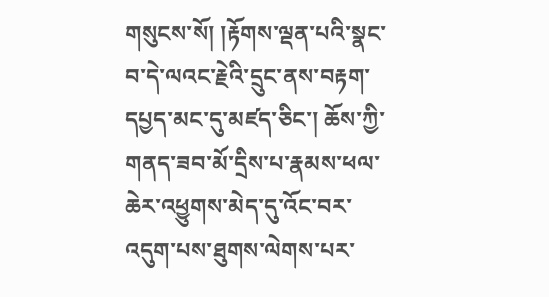གསུངས་སོ། །རྟོགས་ལྡན་པའི་སྣང་བ་དེ་ལའང་རྗེའི་དྲུང་ནས་བརྟག་དཔྱད་མང་དུ་མཛད་ཅིང་། ཆོས་ཀྱི་གནད་ཟབ་མོ་དྲིས་པ་རྣམས་ཕལ་ཆེར་འཕྱུགས་མེད་དུ་འོང་བར་འདུག་པས་ཐུགས་ལེགས་པར་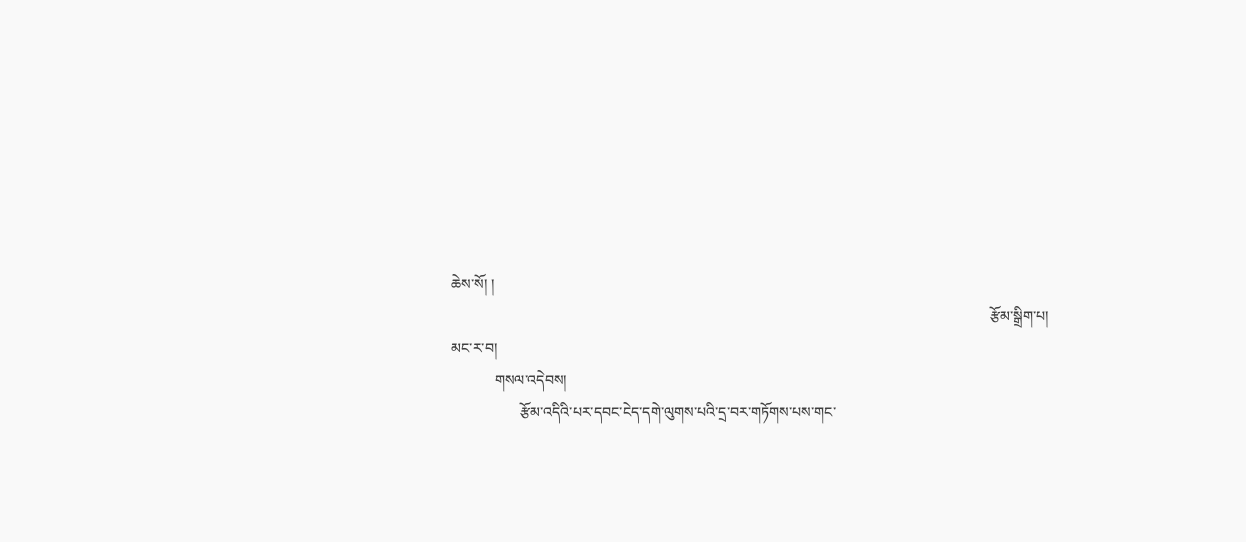ཆེས་སོ། །
                                                                                                                                                    རྩོམ་སྒྲིག་པ། མང་ར་བ།
            གསལ་འདེབས།
                   རྩོམ་འདིའི་པར་དབང་ངེད་དགེ་ལུགས་པའི་དྲ་བར་གཏོགས་པས་གང་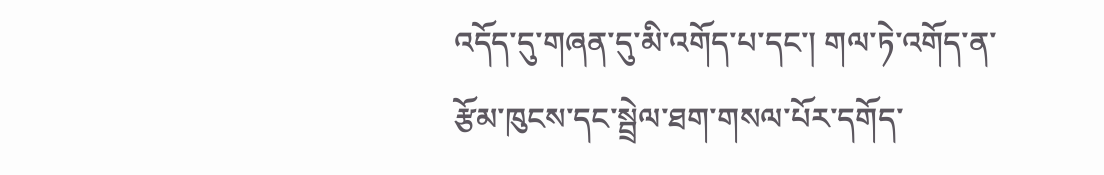འདོད་དུ་གཞན་དུ་མི་འགོད་པ་དང་། གལ་ཏེ་འགོད་ན་རྩོམ་ཁུངས་དང་སྦྲེལ་ཐག་གསལ་པོར་དགོད་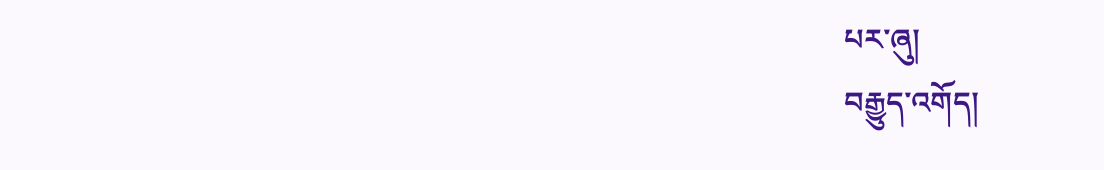པར་ཞུ།
བརྒྱུད་འགོད།